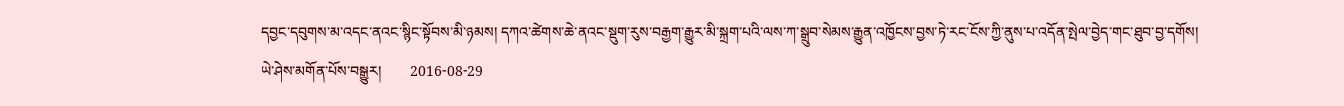དབྱང་དབུགས་མ་འདང་ནའང་སྙིང་སྟོབས་མི་ཉམས། དཀའ་ཚེགས་ཆེ་ནའང་སྡུག་རུས་བརྒྱག་རྒྱུར་མི་སྐྲག་པའི་ལས་ཀ་སྒྲུབ་སེམས་རྒྱུན་འཁྱོངས་བྱས་ཏེ་རང་ངོས་ཀྱི་ནུས་པ་འདོན་སྤེལ་བྱེད་གང་ཐུབ་བྱ་དགོས།
ཡེ་ཤེས་མགོན་པོས་བསྒྱུར།        2016-08-29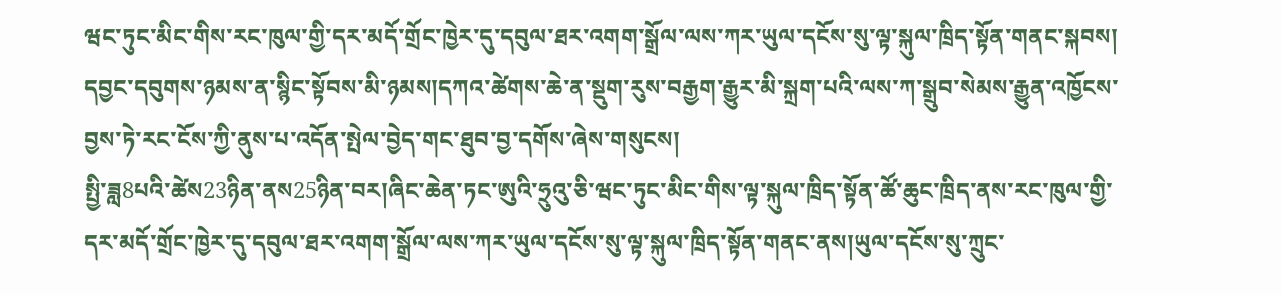ཝང་ཏུང་མིང་གིས་རང་ཁུལ་གྱི་དར་མདོ་གྲོང་ཁྱེར་དུ་དབུལ་ཐར་འགག་སྒྲོལ་ལས་ཀར་ཡུལ་དངོས་སུ་ལྟ་སྐུལ་ཁྲིད་སྟོན་གནང་སྐབས།
དབྱང་དབུགས་ཉམས་ན་སྙིང་སྟོབས་མི་ཉམས།དཀའ་ཚེགས་ཆེ་ན་སྡུག་རུས་བརྒྱག་རྒྱུར་མི་སྐྲག་པའི་ལས་ཀ་སྒྲུབ་སེམས་རྒྱུན་འཁྱོངས་བྱས་ཏེ་རང་ངོས་ཀྱི་ནུས་པ་འདོན་སྤེལ་བྱེད་གང་ཐུབ་བྱ་དགོས་ཞེས་གསུངས།
སྤྱི་ཟླ8པའི་ཚེས23ཉིན་ནས25ཉིན་བར།ཞིང་ཆེན་ཏང་ཨུའི་ཧྲུའུ་ཅི་ཝང་ཏུང་མིང་གིས་ལྟ་སྐུལ་ཁྲིད་སྟོན་ཚོ་ཆུང་ཁྲིད་ནས་རང་ཁུལ་གྱི་དར་མདོ་གྲོང་ཁྱེར་དུ་དབུལ་ཐར་འགག་སྒྲོལ་ལས་ཀར་ཡུལ་དངོས་སུ་ལྟ་སྐུལ་ཁྲིད་སྟོན་གནང་ནས།ཡུལ་དངོས་སུ་ཀྲུང་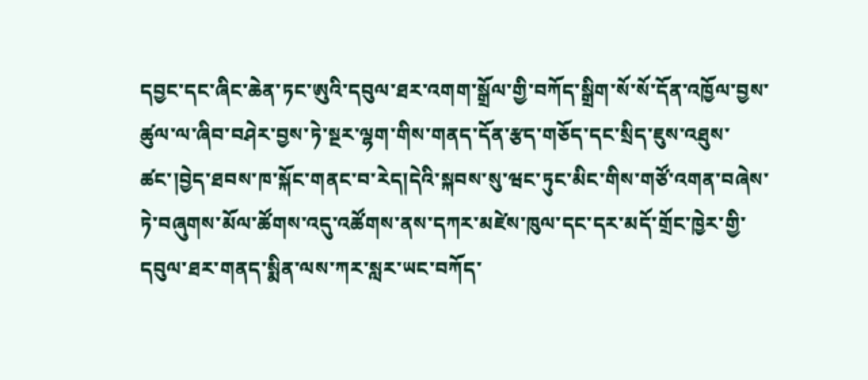དབྱང་དང་ཞིང་ཆེན་ཏང་ཨུའི་དབུལ་ཐར་འགག་སྒྲོལ་གྱི་བཀོད་སྒྲིག་སོ་སོ་དོན་འཁྱོལ་བྱས་ཚུལ་ལ་ཞིབ་བཤེར་བྱས་ཏེ་སྔར་ལྷག་གིས་གནད་དོན་རྩད་གཅོད་དང་སྲིད་ཇུས་འཐུས་ཚང་།བྱེད་ཐབས་ཁ་སྐོང་གནང་བ་རེད།དེའི་སྐབས་སུ་ཝང་ཏུང་མིང་གིས་གཙོ་འགན་བཞེས་ཏེ་བཞུགས་མོལ་ཚོགས་འདུ་འཚོགས་ནས་དཀར་མཛེས་ཁུལ་དང་དར་མདོ་གྲོང་ཁྱེར་གྱི་དབུལ་ཐར་གནད་སྨིན་ལས་ཀར་སླར་ཡང་བཀོད་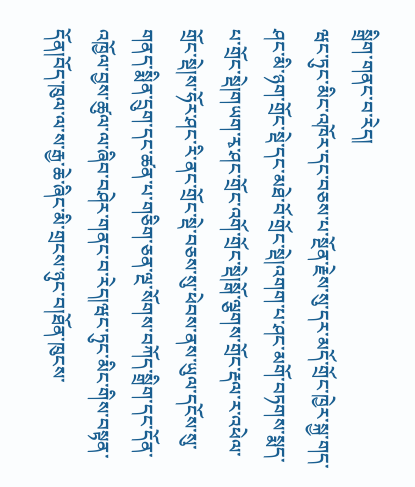སྒྲིག་གནང་བ་རེད།
ཝང་ཏུང་མིང་འཁོར་དང་བཅས་པ་སྔོན་རྗེས་སུ་དར་མདོ་གྲོང་ཁྱེར་སྐྱ་གད་ཤང་མི་ཉག་གྲོང་སྡེ་དང་མཐེ་བོ་གྲོང་སྡེ།འགག་པ་ཤང་མགོ་བཏགས་སྨད་པ་གྲོང་སྡེ།གཡག་རྭ་ཤང་གྲོང་འགོ་གྲོང་སྡེ།སྒོ་ལྕགས་གྲོང་རྡལ་ར་འཕེལ་གྲོང་སྡེ།ས་ཧོར་ཤང་རི་ནང་གྲོང་སྡེ་བཅས་སུ་ཕེབས་ནས་ཡུལ་དངོས་སུ་གནད་སྨིན་དྲུག་དང་ཚན་པ་གཅིག་ཅན་ལྔ་སོགས་བཀོད་སྒྲིག་དང་དོན་འཁྱོལ་བྱས་ཚུལ་ལ་ཞིབ་བཤེར་གནང་བ་རེད།ཝང་ཏུང་མིང་གིས་བསྟན་དོན།བོད་ཁུལ་ལ་ས་རྒྱ་ཆེ་ཞིང་མི་གྲངས་ཉུང་བ།ཐོན་ཁུངས་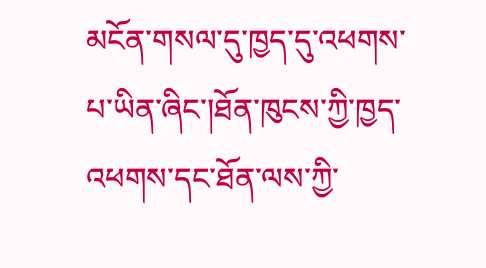མངོན་གསལ་དུ་ཁྱད་དུ་འཕགས་པ་ཡིན་ཞིང་།ཐོན་ཁུངས་ཀྱི་ཁྱད་འཕགས་དང་ཐོན་ལས་ཀྱི་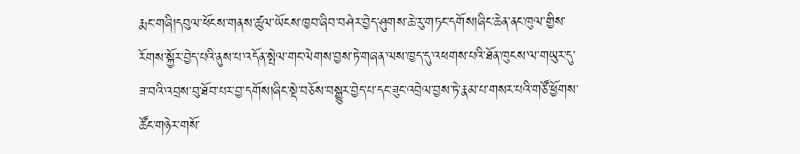རྨང་གཞི།དབུལ་ཕོངས་གནས་ཚུལ་ཡོངས་ཁྱབ་ཞིབ་བཤེར་བྱེད་ཤུགས་ཆེ་རུ་གཏང་དགོས།ཞིང་ཆེན་ནང་ཁུལ་གྱིས་རོགས་སྐྱོར་བྱེད་པའི་ནུས་པ་འདོན་སྤེལ་གང་ལེགས་བྱས་ཏེ་གཞན་ལས་ཁྱད་དུ་འཕགས་པའི་ཐོན་ཁུངས་ལ་གཡུར་དུ་ཟ་བའི་འབྲས་བུ་ཐོབ་པར་བྱ་དགོས།ཞིང་སྡེ་བཅོས་བསྒྱུར་བྱེད་པ་དང་ཟུང་འབྲེལ་བྱས་ཏེ་རྣམ་པ་གསར་པའི་གཙོ་ཕྱོགས་ཚོང་གཉེར་གསོ་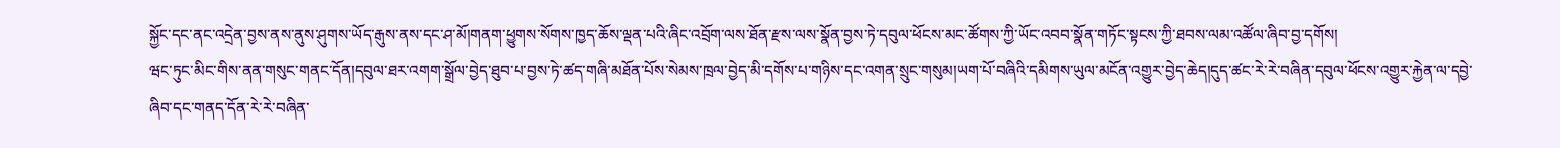སྐྱོང་དང་ནང་འདྲེན་བྱས་ནས་ནུས་ཤུགས་ཡོད་རྒུས་ནས་དང་ཤ་མོ།གནག་ཕྱུགས་སོགས་ཁྱད་ཆོས་ལྡན་པའི་ཞིང་འབྲོག་ལས་ཐོན་རྫས་ལས་སྣོན་བྱས་ཏེ་དབུལ་ཕོངས་མང་ཚོགས་ཀྱི་ཡོང་འབབ་སྣོན་གཏོང་སྟངས་ཀྱི་ཐབས་ལམ་འཚོལ་ཞིབ་བྱ་དགོས།
ཝང་ཏུང་མིང་གིས་ནན་གསུང་གནང་དོན།དབུལ་ཐར་འགག་སྒྲོལ་བྱེད་ཐུབ་པ་བྱས་ཏེ་ཚད་གཞི་མཐོན་པོས་སེམས་ཁྲལ་བྱེད་མི་དགོས་པ་གཉིས་དང་འགན་སྲུང་གསུམ།ཡག་པོ་བཞིའི་དམིགས་ཡུལ་མངོན་འགྱུར་བྱེད་ཆེད།དུད་ཚང་རེ་རེ་བཞིན་དབུལ་ཕོངས་འགྱུར་རྐྱེན་ལ་དབྱེ་ཞིབ་དང་གནད་དོན་རེ་རེ་བཞིན་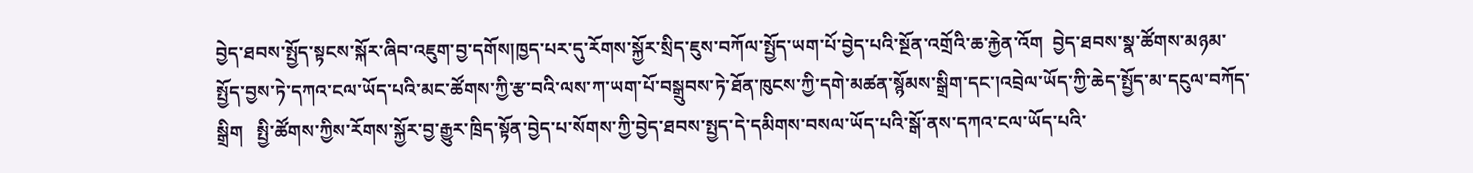བྱེད་ཐབས་སྤྱོད་སྟངས་སྐོར་ཞིབ་འཇུག་བྱ་དགོས།ཁྱད་པར་དུ་རོགས་སྐྱོར་སྲིད་ཇུས་བཀོལ་སྤྱོད་ཡག་པོ་བྱེད་པའི་སྔོན་འགྲོའི་ཆ་རྐྱེན་འོག  བྱེད་ཐབས་སྣ་ཚོགས་མཉམ་སྤྱོད་བྱས་ཏེ་དཀའ་ངལ་ཡོད་པའི་མང་ཚོགས་ཀྱི་རྩ་བའི་ལས་ཀ་ཡག་པོ་བསྒྲུབས་ཏེ་ཐོན་ཁུངས་ཀྱི་དགེ་མཚན་སྙོམས་སྒྲིག་དང་།འབྲེལ་ཡོད་ཀྱི་ཆེད་སྤྱོད་མ་དངུལ་བཀོད་སྒྲིག   སྤྱི་ཚོགས་ཀྱིས་རོགས་སྐྱོར་བྱ་རྒྱུར་ཁྲིད་སྟོན་བྱེད་པ་སོགས་ཀྱི་བྱེད་ཐབས་སྤྱད་དེ་དམིགས་བསལ་ཡོད་པའི་སྒོ་ནས་དཀའ་ངལ་ཡོད་པའི་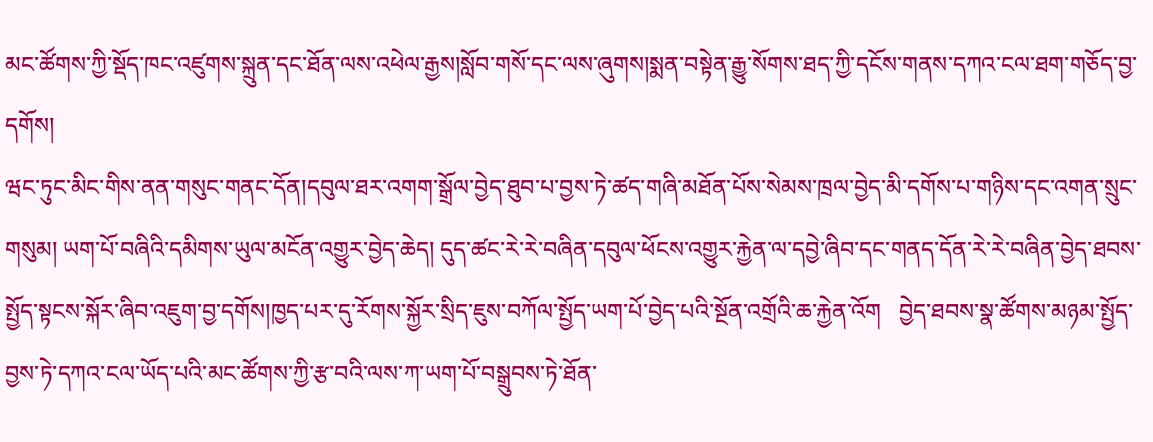མང་ཚོགས་ཀྱི་སྡོད་ཁང་འཛུགས་སྐྲུན་དང་ཐོན་ལས་འཕེལ་རྒྱས།སློབ་གསོ་དང་ལས་ཞུགས།སྨན་བསྟེན་རྒྱུ་སོགས་ཐད་ཀྱི་དངོས་གནས་དཀའ་ངལ་ཐག་གཅོད་བྱ་དགོས།
ཝང་ཏུང་མིང་གིས་ནན་གསུང་གནང་དོན།དབུལ་ཐར་འགག་སྒྲོལ་བྱེད་ཐུབ་པ་བྱས་ཏེ་ཚད་གཞི་མཐོན་པོས་སེམས་ཁྲལ་བྱེད་མི་དགོས་པ་གཉིས་དང་འགན་སྲུང་གསུམ། ཡག་པོ་བཞིའི་དམིགས་ཡུལ་མངོན་འགྱུར་བྱེད་ཆེད། དུད་ཚང་རེ་རེ་བཞིན་དབུལ་ཕོངས་འགྱུར་རྐྱེན་ལ་དབྱེ་ཞིབ་དང་གནད་དོན་རེ་རེ་བཞིན་བྱེད་ཐབས་སྤྱོད་སྟངས་སྐོར་ཞིབ་འཇུག་བྱ་དགོས།ཁྱད་པར་དུ་རོགས་སྐྱོར་སྲིད་ཇུས་བཀོལ་སྤྱོད་ཡག་པོ་བྱེད་པའི་སྔོན་འགྲོའི་ཆ་རྐྱེན་འོག   བྱེད་ཐབས་སྣ་ཚོགས་མཉམ་སྤྱོད་བྱས་ཏེ་དཀའ་ངལ་ཡོད་པའི་མང་ཚོགས་ཀྱི་རྩ་བའི་ལས་ཀ་ཡག་པོ་བསྒྲུབས་ཏེ་ཐོན་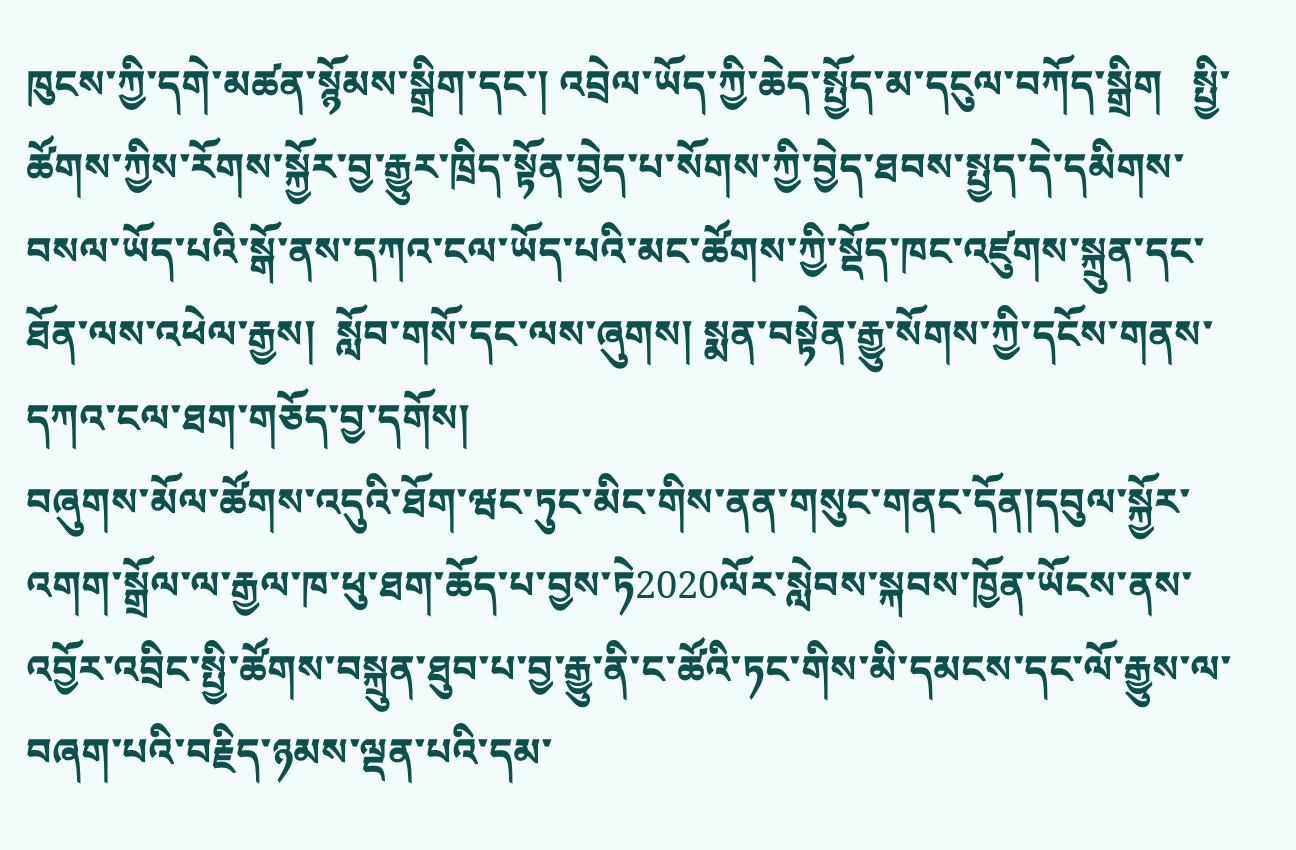ཁུངས་ཀྱི་དགེ་མཚན་སྙོམས་སྒྲིག་དང་། འབྲེལ་ཡོད་ཀྱི་ཆེད་སྤྱོད་མ་དངུལ་བཀོད་སྒྲིག   སྤྱི་ཚོགས་ཀྱིས་རོགས་སྐྱོར་བྱ་རྒྱུར་ཁྲིད་སྟོན་བྱེད་པ་སོགས་ཀྱི་བྱེད་ཐབས་སྤྱད་དེ་དམིགས་བསལ་ཡོད་པའི་སྒོ་ནས་དཀའ་ངལ་ཡོད་པའི་མང་ཚོགས་ཀྱི་སྡོད་ཁང་འཛུགས་སྐྲུན་དང་ཐོན་ལས་འཕེལ་རྒྱས།  སློབ་གསོ་དང་ལས་ཞུགས། སྨན་བསྟེན་རྒྱུ་སོགས་ཀྱི་དངོས་གནས་དཀའ་ངལ་ཐག་གཅོད་བྱ་དགོས།
བཞུགས་མོལ་ཚོགས་འདུའི་ཐོག་ཝང་ཏུང་མིང་གིས་ནན་གསུང་གནང་དོན།དབུལ་སྐྱོར་འགག་སྒྲོལ་ལ་རྒྱལ་ཁ་ཕུ་ཐག་ཆོད་པ་བྱས་ཏེ2020ལོར་སླེབས་སྐབས་ཁྱོན་ཡོངས་ནས་འབྱོར་འབྲིང་སྤྱི་ཚོགས་བསྐྲུན་ཐུབ་པ་བྱ་རྒྱུ་ནི་ང་ཚོའི་ཏང་གིས་མི་དམངས་དང་ལོ་རྒྱུས་ལ་བཞག་པའི་བརྗིད་ཉམས་ལྡན་པའི་དམ་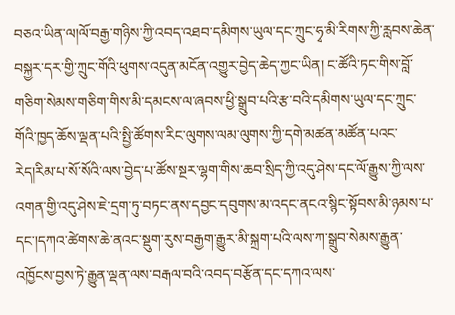བཅའ་ཡིན་ལ།ལོ་བརྒྱ་གཉིས་ཀྱི་འབད་འཐབ་དམིགས་ཡུལ་དང་ཀྲུང་ཧྭ་མི་རིགས་ཀྱི་རླབས་ཆེན་བསྐྱར་དར་གྱི་ཀྲུང་གོའི་ཕུགས་འདུན་མངོན་འགྱུར་བྱེད་ཆེད་ཀྱང་ཡིན། ང་ཚོའི་ཏང་གིས་བློ་གཅིག་སེམས་གཅིག་གིས་མི་དམངས་ལ་ཞབས་ཕྱི་སྒྲུབ་པའི་རྩ་བའི་དམིགས་ཡུལ་དང་ཀྲུང་གོའི་ཁྱད་ཆོས་ལྡན་པའི་སྤྱི་ཚོགས་རིང་ལུགས་ལམ་ལུགས་ཀྱི་དགེ་མཚན་མཚོན་པའང་རེད།རིམ་པ་སོ་སོའི་ལས་བྱེད་པ་ཚོས་སྔར་ལྷག་གིས་ཆབ་སྲིད་ཀྱི་འདུ་ཤེས་དང་ལོ་རྒྱུས་ཀྱི་ལས་འགན་གྱི་འདུ་ཤེས་ཇེ་དྲག་ཏུ་བཏང་ནས་དབྱང་དབུགས་མ་འདང་ནངའ་སྙིང་སྟོབས་མི་ཉམས་པ་དང་།དཀའ་ཚེགས་ཆེ་ནའང་སྡུག་རུས་བརྒྱག་རྒྱུར་མི་སྐྲག་པའི་ལས་ཀ་སྒྲུབ་སེམས་རྒྱུན་འཁྱོངས་བྱས་ཏེ་རྒྱུན་ལྡན་ལས་བརྒལ་བའི་འབད་བརྩོན་དང་དཀའ་ལས་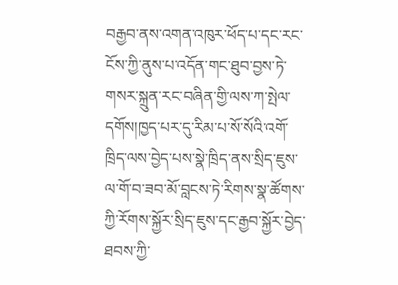བརྒྱབ་ནས་འགན་འཁུར་ཕོད་པ་དང་རང་ངོས་ཀྱི་ནུས་པ་འདོན་གང་ཐུབ་བྱས་ཏེ་གསར་སྐྲུན་རང་བཞིན་གྱི་ལས་ཀ་སྤེལ་དགོས།ཁྱད་པར་དུ་རིམ་པ་སོ་སོའི་འགོ་ཁྲིད་ལས་བྱེད་པས་སྣེ་ཁྲིད་ནས་སྲིད་ཇུས་ལ་གོ་བ་ཟབ་མོ་བླངས་ཏེ་རིགས་སྣ་ཚོགས་ཀྱི་རོགས་སྐྱོར་སྲིད་ཇུས་དང་རྒྱབ་སྐྱོར་བྱེད་ཐབས་ཀྱི་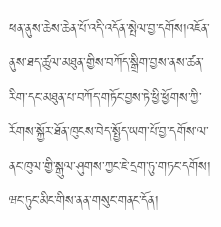ཕན་ནུས་ཆེས་ཆེན་པོ་འདི་འདོན་སྤེལ་བྱ་དགོས།འཇོན་ནུས་ཐད་ཚུལ་མཐུན་གྱིས་བཀོད་སྒྲིག་བྱས་ནས་ཚན་རིག་དང་མཐུན་པ་བཀོད་གཏོང་བྱས་ཏེ་ཕྱི་ཕྱོགས་ཀྱི་རོགས་སྐྱོར་ཐོན་ཁུངས་བེད་སྤྱོད་ཡག་པོ་བྱ་དགོས་ལ་ནང་ཁུལ་གྱི་སྒུལ་ཤུགས་ཀྱང་ཇེ་དྲག་ཏུ་གཏང་དགོས།
ཝང་ཏུང་མིང་གིས་ནན་གསུང་གནང་དོན།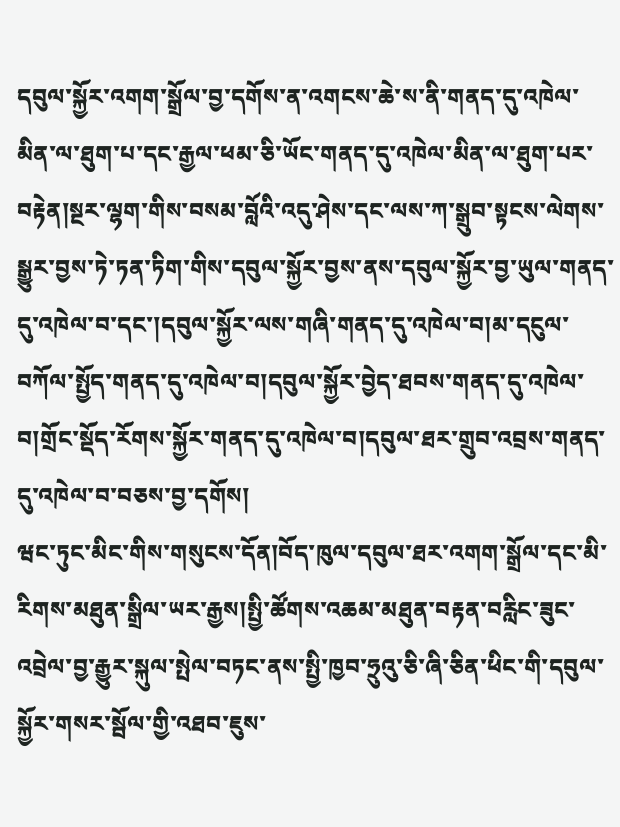དབུལ་སྐྱོར་འགག་སྒྲོལ་བྱ་དགོས་ན་འགངས་ཆེ་ས་ནི་གནད་དུ་འཁེལ་མིན་ལ་ཐུག་པ་དང་རྒྱལ་ཕམ་ཅི་ཡོང་གནད་དུ་འཁེལ་མིན་ལ་ཐུག་པར་བརྟེན།སྔར་ལྷག་གིས་བསམ་བློའི་འདུ་ཤེས་དང་ལས་ཀ་སྒྲུབ་སྟངས་ལེགས་སྒྱུར་བྱས་ཏེ་ཏན་ཏིག་གིས་དབུལ་སྐྱོར་བྱས་ནས་དབུལ་སྐྱོར་བྱ་ཡུལ་གནད་དུ་འཁེལ་བ་དང་།དབུལ་སྐྱོར་ལས་གཞི་གནད་དུ་འཁེལ་བ།མ་དངུལ་བཀོལ་སྤྱོད་གནད་དུ་འཁེལ་བ།དབུལ་སྐྱོར་བྱེད་ཐབས་གནད་དུ་འཁེལ་བ།གྲོང་སྡོད་རོགས་སྐྱོར་གནད་དུ་འཁེལ་བ།དབུལ་ཐར་གྲུབ་འབྲས་གནད་དུ་འཁེལ་བ་བཅས་བྱ་དགོས།
ཝང་ཏུང་མིང་གིས་གསུངས་དོན།བོད་ཁུལ་དབུལ་ཐར་འགག་སྒྲོལ་དང་མི་རིགས་མཐུན་སྒྲིལ་ཡར་རྒྱས།སྤྱི་ཚོགས་འཆམ་མཐུན་བརྟན་བརླིང་ཟུང་འབྲེལ་བྱ་རྒྱུར་སྐུལ་སྤེལ་བཏང་ནས་སྤྱི་ཁྱབ་ཧྲུའུ་ཅི་ཞི་ཅིན་ཕིང་གི་དབུལ་སྐྱོར་གསར་སྦོལ་གྱི་འཐབ་ཇུས་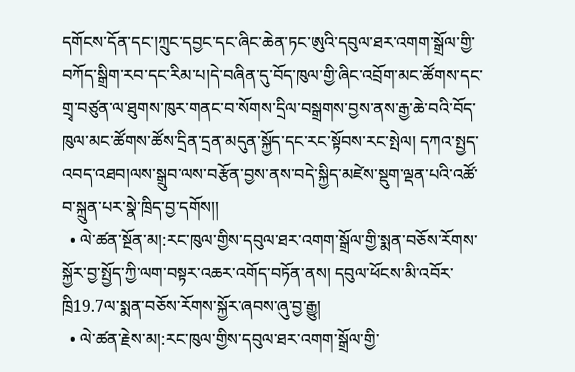དགོངས་དོན་དང་།ཀྲུང་དབྱང་དང་ཞིང་ཆེན་ཏང་ཨུའི་དབུལ་ཐར་འགག་སྒྲོལ་གྱི་བཀོད་སྒྲིག་རབ་དང་རིམ་པ།དེ་བཞིན་དུ་བོད་ཁུལ་གྱི་ཞིང་འབྲོག་མང་ཚོགས་དང་གྲྭ་བཙུན་ལ་ཐུགས་ཁུར་གནང་བ་སོགས་དྲིལ་བསྒྲགས་བྱས་ནས་རྒྱ་ཆེ་བའི་བོད་ཁུལ་མང་ཚོགས་ཚོས་དྲིན་དྲན་མདུན་སྐྱོད་དང་རང་སྟོབས་རང་སྤེལ། དཀའ་སྤྱད་འབད་འཐབ།ལས་སྒྲུབ་ལས་བརྩོན་བྱས་ནས་བདེ་སྐྱིད་མཛེས་སྡུག་ལྡན་པའི་འཚོ་བ་སྐྲུན་པར་སྣེ་ཁྲིད་བྱ་དགོས།།
  • ལེ་ཚན་སྔོན་མ།:རང་ཁུལ་གྱིས་དབུལ་ཐར་འགག་སྒྲོལ་གྱི་སྨན་བཅོས་རོགས་སྐྱོར་བྱ་སྤྱོད་ཀྱི་ལག་བསྟར་འཆར་འགོད་བཏོན་ནས། དབུལ་ཕོངས་མི་འབོར་ཁྲི19.7ལ་སྨན་བཅོས་རོགས་སྐྱོར་ཞབས་ཞུ་བྱ་རྒྱུ།
  • ལེ་ཚན་རྗེས་མ།:རང་ཁུལ་གྱིས་དབུལ་ཐར་འགག་སྒྲོལ་གྱི་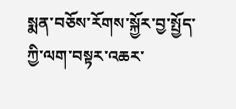སྨན་བཅོས་རོགས་སྐྱོར་བྱ་སྤྱོད་ཀྱི་ལག་བསྟར་འཆར་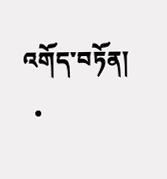འགོད་བཏོན།
  •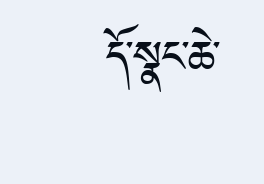དོ་སྣང་ཆེ་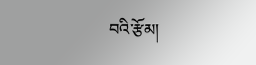བའི་རྩོམ།